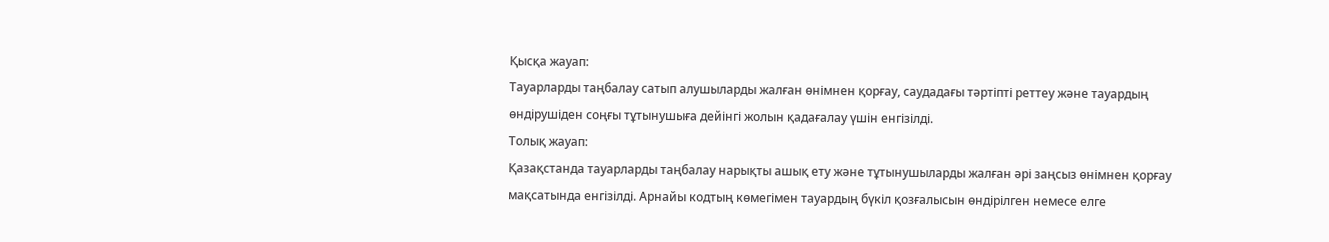Қысқа жауап:
Тауарларды таңбалау сатып алушыларды жалған өнімнен қорғау, саудадағы тәртіпті реттеу және тауардың өндірушіден соңғы тұтынушыға дейінгі жолын қадағалау үшін енгізілді.
Толық жауап:
Қазақстанда тауарларды таңбалау нарықты ашық ету және тұтынушыларды жалған әрі заңсыз өнімнен қорғау мақсатында енгізілді. Арнайы кодтың көмегімен тауардың бүкіл қозғалысын өндірілген немесе елге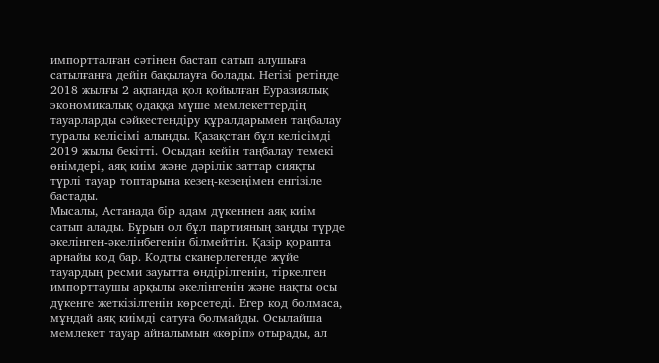импортталған сәтінен бастап сатып алушыға сатылғанға дейін бақылауға болады. Негізі ретінде 2018 жылғы 2 ақпанда қол қойылған Еуразиялық экономикалық одаққа мүше мемлекеттердің тауарларды сәйкестендіру құралдарымен таңбалау туралы келісімі алынды. Қазақстан бұл келісімді 2019 жылы бекітті. Осыдан кейін таңбалау темекі өнімдері, аяқ киім және дәрілік заттар сияқты түрлі тауар топтарына кезең-кезеңімен енгізіле бастады.
Мысалы, Астанада бір адам дүкеннен аяқ киім сатып алады. Бұрын ол бұл партияның заңды түрде әкелінген-әкелінбегенін білмейтін. Қазір қорапта арнайы код бар. Кодты сканерлегенде жүйе тауардың ресми зауытта өндірілгенін, тіркелген импорттаушы арқылы әкелінгенін және нақты осы дүкенге жеткізілгенін көрсетеді. Егер код болмаса, мұндай аяқ киімді сатуға болмайды. Осылайша мемлекет тауар айналымын «көріп» отырады, ал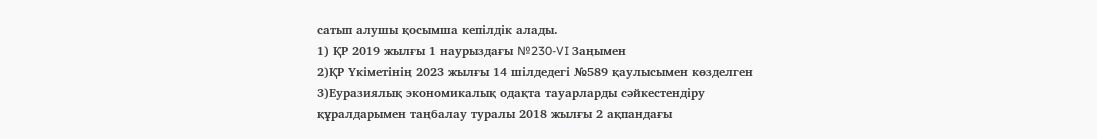сатып алушы қосымша кепілдік алады.
1) ҚР 2019 жылғы 1 наурыздағы №230-VI Заңымен
2)ҚР Үкіметінің 2023 жылғы 14 шілдедегі №589 қаулысымен көзделген
3)Еуразиялық экономикалық одақта тауарларды сәйкестендіру құралдарымен таңбалау туралы 2018 жылғы 2 ақпандағы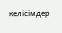келісімдер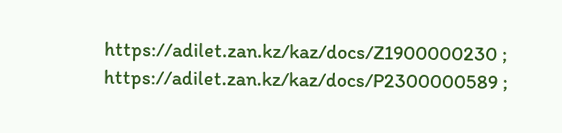https://adilet.zan.kz/kaz/docs/Z1900000230 ;
https://adilet.zan.kz/kaz/docs/P2300000589 ;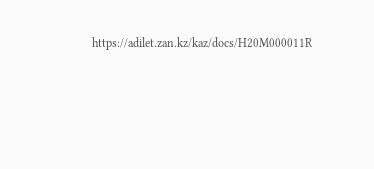https://adilet.zan.kz/kaz/docs/H20M000011R